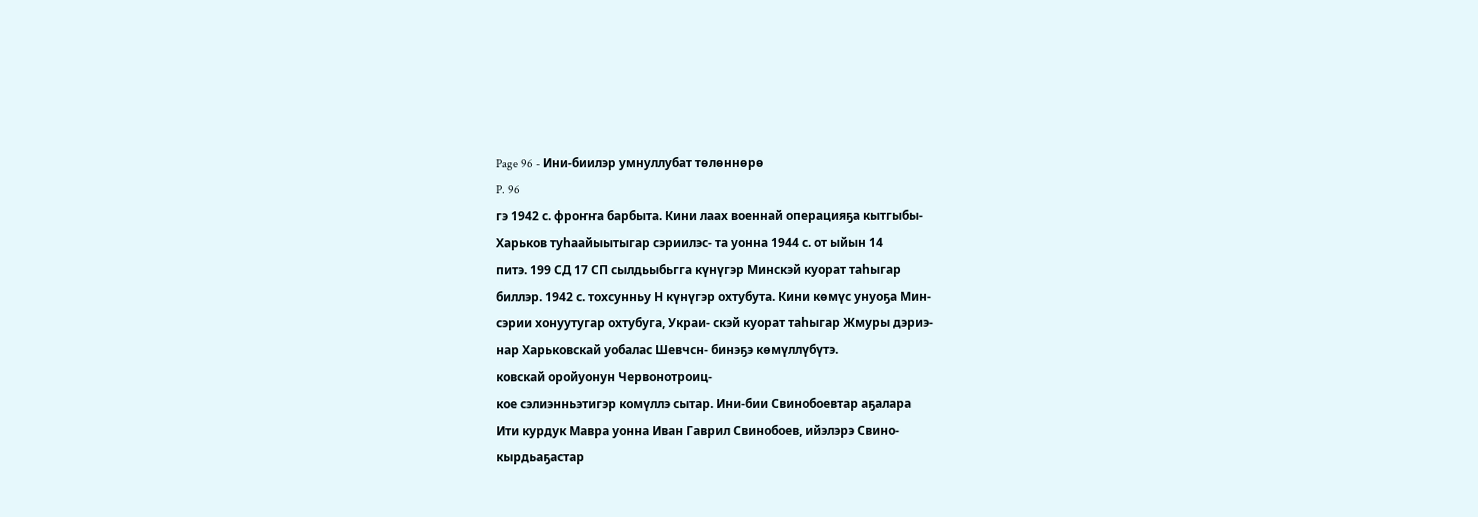Page 96 - Ини-биилэр умнуллубат төлөннөрө
P. 96
гэ 1942 с. фроҥҥа барбыта. Кини лаах военнай операцияҕа кытгыбы-
Харьков туһаайыытыгар сэриилэс- та уонна 1944 с. от ыйын 14
питэ. 199 СД 17 СП сылдьыбьгга күнүгэр Минскэй куорат таһыгар
биллэр. 1942 с. тохсунньу Н күнүгэр охтубута. Кини көмүс унуоҕа Мин-
сэрии хонуутугар охтубуга, Украи- скэй куорат таһыгар Жмуры дэриэ-
нар Харьковскай уобалас Шевчсн- бинэҕэ көмүллүбүтэ.
ковскай оройуонун Червонотроиц-
кое сэлиэнньэтигэр комүллэ сытар. Ини-бии Свинобоевтар аҕалара
Ити курдук Мавра уонна Иван Гаврил Свинобоев, ийэлэрэ Свино-
кырдьаҕастар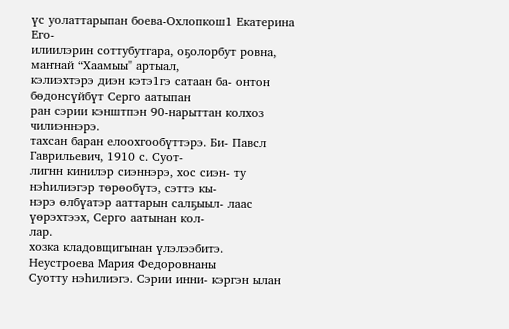үс уолаттарыпан боева-Охлопкош1 Екатерина Его-
илиилэрин соттубутгара, оҕолорбут ровна, маҥнай “Хаамыы" артыал,
кэлиэхтэрэ диэн кэтэ1гэ сатаан ба- онтон бөдонсүйбүт Серго аатыпан
ран сэрии кэнштпэн 90-нарыттан колхоз чилиэннэрэ.
тахсан баран елоохгообүттэрэ. Би- Павсл Гаврильевич, 1910 с. Суот-
лигнн кинилэр сиэннэрэ, хос сиэн- ту нэһилиэгэр төрөобүтэ, сэттэ кы-
нэрэ өлбүатэр ааттарын салҕыыл- лаас үөрэхтээх, Серго аатынан кол-
лар.
хозка кладовщигынан үлэлээбитэ.
Неустроева Мария Федоровнаны
Суотту нэһилиэгэ. Сэрии инни- кэргэн ылан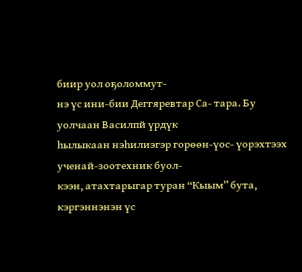биир уол оҕоломмут-
нэ үс ини-бии Деггяревтар Са- тара. Бу уолчаан Василпй үрдүк
һылыкаан нэһилиэгэр горөөн-үос- үорэхтээх ученай-зоотехник буол-
кээн, атахтарыгар туран “Кыым” бута, кэргэннэнэн үс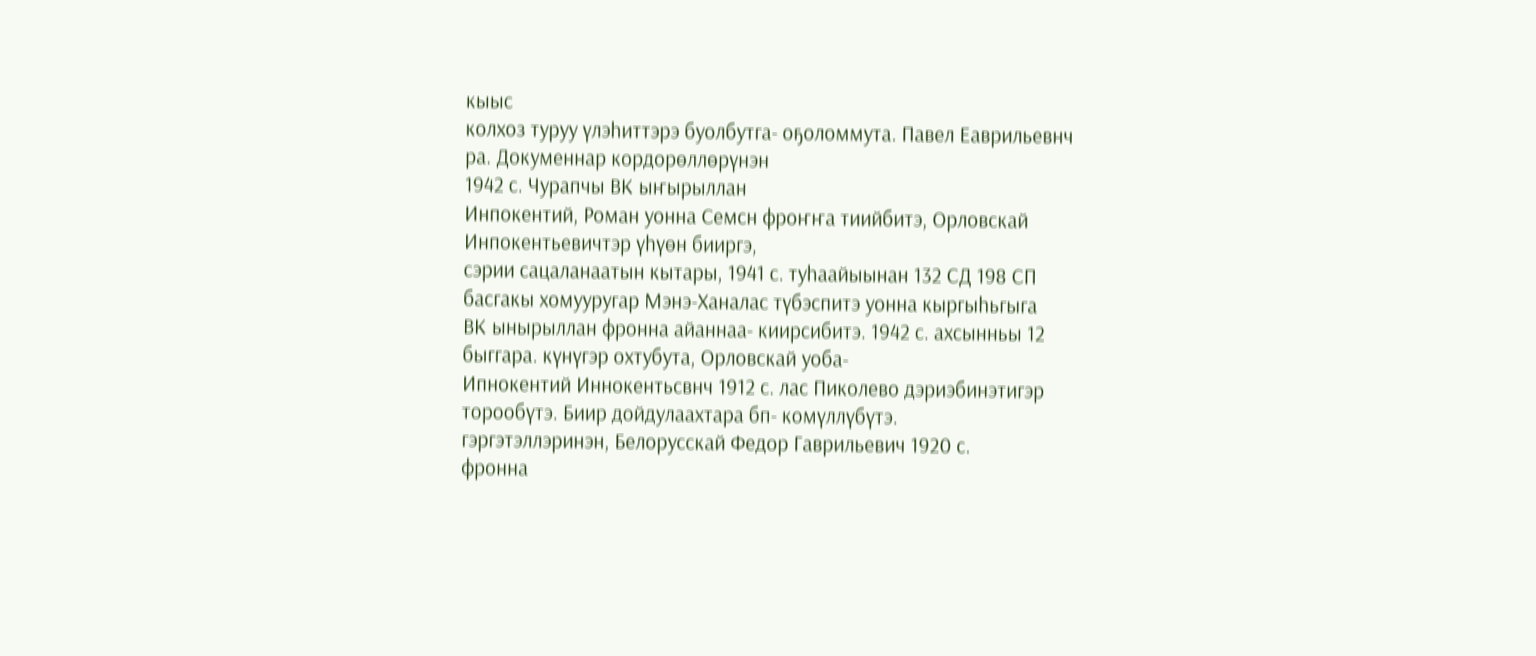кыыс
колхоз туруу үлэһиттэрэ буолбутга- оҕоломмута. Павел Еаврильевнч
ра. Докуменнар кордорөллөрүнэн
1942 с. Чурапчы ВК ыҥырыллан
Инпокентий, Роман уонна Семсн фроҥҥа тиийбитэ, Орловскай
Инпокентьевичтэр үһүөн бииргэ,
сэрии сацаланаатын кытары, 1941 с. туһаайыынан 132 СД 198 СП
басгакы хомууругар Мэнэ-Ханалас түбэспитэ уонна кыргыһьгыга
ВК ынырыллан фронна айаннаа- киирсибитэ. 1942 с. ахсынньы 12
быггара. күнүгэр охтубута, Орловскай уоба-
Ипнокентий Иннокентьсвнч 1912 с. лас Пиколево дэриэбинэтигэр
торообүтэ. Биир дойдулаахтара бп- комүллүбүтэ.
гэргэтэллэринэн, Белорусскай Федор Гаврильевич 1920 с.
фронна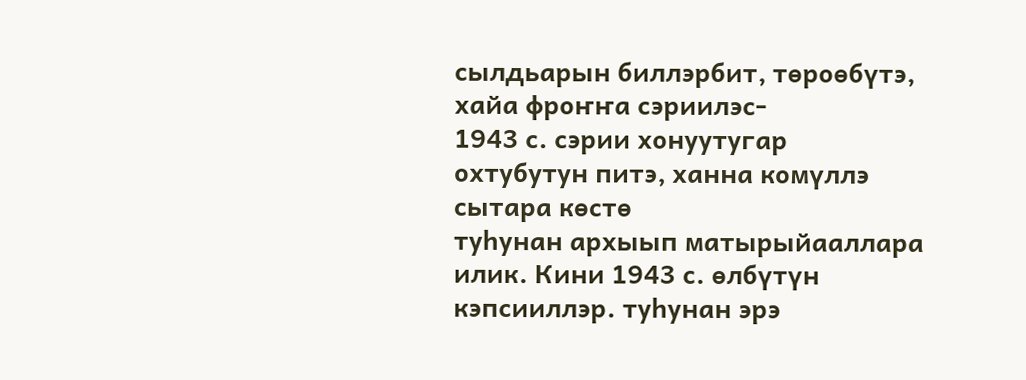сылдьарын биллэрбит, төроөбүтэ, хайа фроҥҥа сэриилэс-
1943 с. сэрии хонуутугар охтубутун питэ, ханна комүллэ сытара көстө
туһунан архыып матырыйааллара илик. Кини 1943 с. өлбүтүн
кэпсииллэр. туһунан эрэ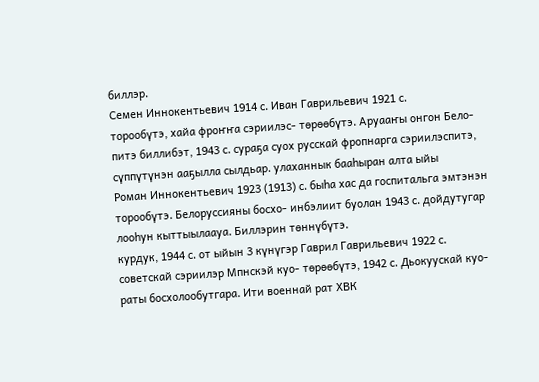биллэр.
Семен Иннокентьевич 1914 с. Иван Гаврильевич 1921 с.
торообүтэ, хайа фроҥҥа сэриилэс- төрөөбүтэ. Аруааҥы онгон Бело-
питэ биллибэт, 1943 с. сураҕа суох русскай фропнарга сэриилэспитэ,
сүппүтүнэн ааҕылла сылдьар. улаханнык бааһыран алта ыйы
Роман Иннокентьевич 1923 (1913) с. быһа хас да госпитальга эмтэнэн
торообүтэ. Белоруссияны босхо- инбэлиит буолан 1943 с. дойдутугар
лооһун кыттыылаауа. Биллэрин төннүбүтэ.
курдук, 1944 с. от ыйын 3 күнүгэр Гаврил Гаврильевич 1922 с.
советскай сэриилэр Мпнскэй куо- төрөөбүтэ, 1942 с. Дьокуускай куо-
раты босхолообутгара. Ити военнай рат ХВК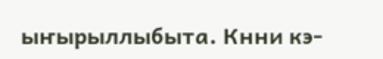ыҥырыллыбыта. Кнни кэ-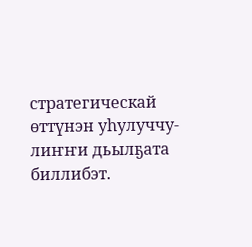стратегическай өттүнэн уһулуччу- лиҥҥи дьылҕата биллибэт.